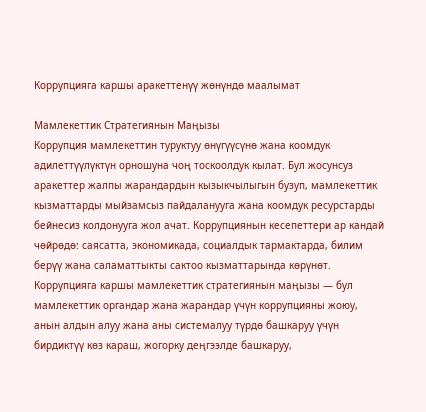Коррупцияга каршы аракеттенүү жөнүндө маалымат

Мамлекеттик Стратегиянын Маңызы
Коррупция мамлекеттин туруктуу өнүгүүсүнө жана коомдук адилеттүүлүктүн орношуна чоң тоскоолдук кылат. Бул жосунсуз аракеттер жалпы жарандардын кызыкчылыгын бузуп, мамлекеттик кызматтарды мыйзамсыз пайдаланууга жана коомдук ресурстарды бейнесиз колдонууга жол ачат. Коррупциянын кесепеттери ар кандай чөйрөдө: саясатта, экономикада, социалдык тармактарда, билим берүү жана саламаттыкты сактоо кызматтарында көрүнөт.
Коррупцияга каршы мамлекеттик стратегиянын маңызы — бул мамлекеттик органдар жана жарандар үчүн коррупцияны жоюу, анын алдын алуу жана аны системалуу түрдө башкаруу үчүн бирдиктүү көз караш, жогорку деңгээлде башкаруу,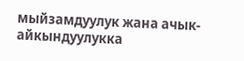мыйзамдуулук жана ачык-айкындуулукка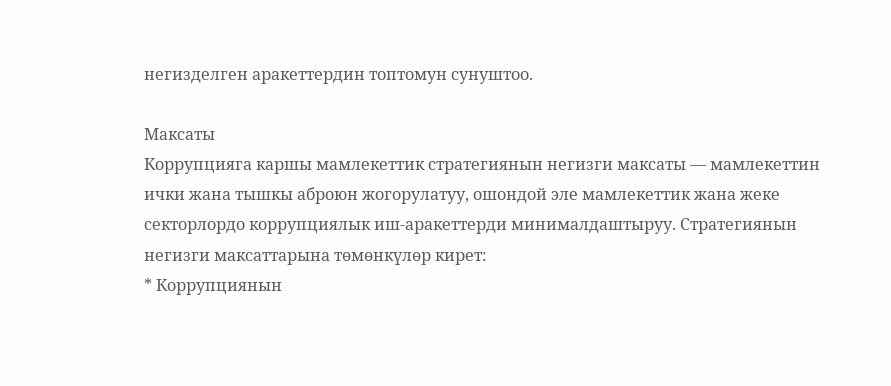негизделген аракеттердин топтомун сунуштоо.

Максаты
Коррупцияга каршы мамлекеттик стратегиянын негизги максаты — мамлекеттин ички жана тышкы аброюн жогорулатуу, ошондой эле мамлекеттик жана жеке секторлордо коррупциялык иш-аракеттерди минималдаштыруу. Стратегиянын негизги максаттарына төмөнкүлөр кирет:
* Коррупциянын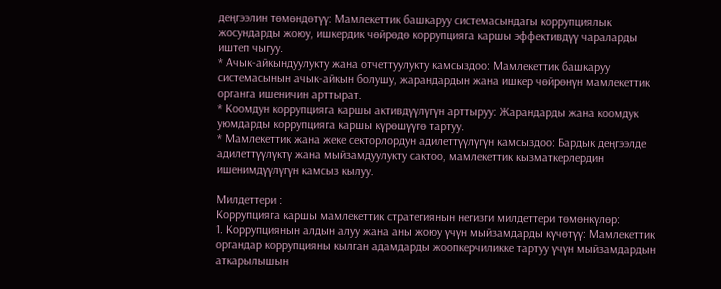деңгээлин төмөндөтүү: Мамлекеттик башкаруу системасындагы коррупциялык жосундарды жоюу, ишкердик чөйрөдө коррупцияга каршы эффективдүү чараларды иштеп чыгуу.
* Ачык-айкындуулукту жана отчеттуулукту камсыздоо: Мамлекеттик башкаруу системасынын ачык-айкын болушу, жарандардын жана ишкер чөйрөнүн мамлекеттик органга ишеничин арттырат.
* Коомдун коррупцияга каршы активдүүлүгүн арттыруу: Жарандарды жана коомдук уюмдарды коррупцияга каршы күрөшүүгө тартуу.
* Мамлекеттик жана жеке секторлордун адилеттүүлүгүн камсыздоо: Бардык деңгээлде адилеттүүлүктү жана мыйзамдуулукту сактоо, мамлекеттик кызматкерлердин ишенимдүүлүгүн камсыз кылуу.

Милдеттери :
Коррупцияга каршы мамлекеттик стратегиянын негизги милдеттери төмөнкүлөр:
1. Коррупциянын алдын алуу жана аны жоюу үчүн мыйзамдарды күчөтүү: Мамлекеттик органдар коррупцияны кылган адамдарды жоопкерчиликке тартуу үчүн мыйзамдардын аткарылышын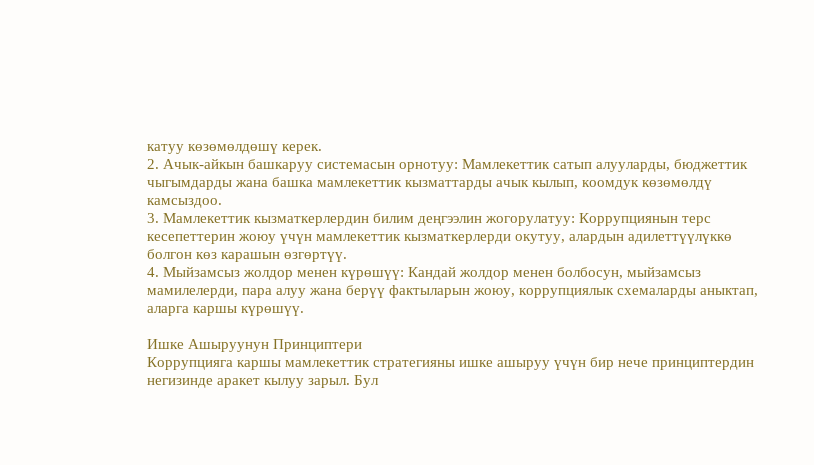катуу көзөмөлдөшү керек.
2. Ачык-айкын башкаруу системасын орнотуу: Мамлекеттик сатып алууларды, бюджеттик чыгымдарды жана башка мамлекеттик кызматтарды ачык кылып, коомдук көзөмөлдү камсыздоо.
3. Мамлекеттик кызматкерлердин билим деңгээлин жогорулатуу: Коррупциянын терс кесепеттерин жоюу үчүн мамлекеттик кызматкерлерди окутуу, алардын адилеттүүлүккө болгон көз карашын өзгөртүү.
4. Мыйзамсыз жолдор менен күрөшүү: Кандай жолдор менен болбосун, мыйзамсыз мамилелерди, пара алуу жана берүү фактыларын жоюу, коррупциялык схемаларды аныктап, аларга каршы күрөшүү.

Ишке Ашыруунун Принциптери
Коррупцияга каршы мамлекеттик стратегияны ишке ашыруу үчүн бир нече принциптердин негизинде аракет кылуу зарыл. Бул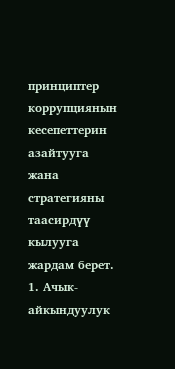принциптер коррупциянын кесепеттерин азайтууга жана стратегияны таасирдүү кылууга жардам берет.
1. Ачык-айкындуулук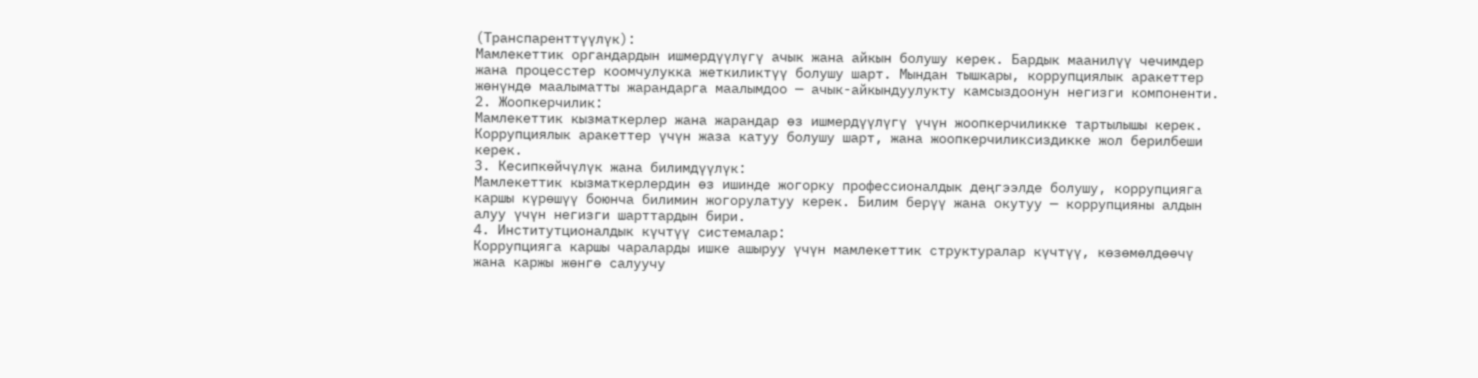(Транспаренттүүлүк):
Мамлекеттик органдардын ишмердүүлүгү ачык жана айкын болушу керек. Бардык маанилүү чечимдер жана процесстер коомчулукка жеткиликтүү болушу шарт. Мындан тышкары, коррупциялык аракеттер жөнүндө маалыматты жарандарга маалымдоо — ачык-айкындуулукту камсыздоонун негизги компоненти.
2. Жоопкерчилик:
Мамлекеттик кызматкерлер жана жарандар өз ишмердүүлүгү үчүн жоопкерчиликке тартылышы керек. Коррупциялык аракеттер үчүн жаза катуу болушу шарт, жана жоопкерчиликсиздикке жол берилбеши керек.
3. Кесипкөйчүлүк жана билимдүүлүк:
Мамлекеттик кызматкерлердин өз ишинде жогорку профессионалдык деңгээлде болушу, коррупцияга каршы күрөшүү боюнча билимин жогорулатуу керек. Билим берүү жана окутуу — коррупцияны алдын алуу үчүн негизги шарттардын бири.
4. Институтционалдык күчтүү системалар:
Коррупцияга каршы чараларды ишке ашыруу үчүн мамлекеттик структуралар күчтүү, көзөмөлдөөчү жана каржы жөнгө салуучу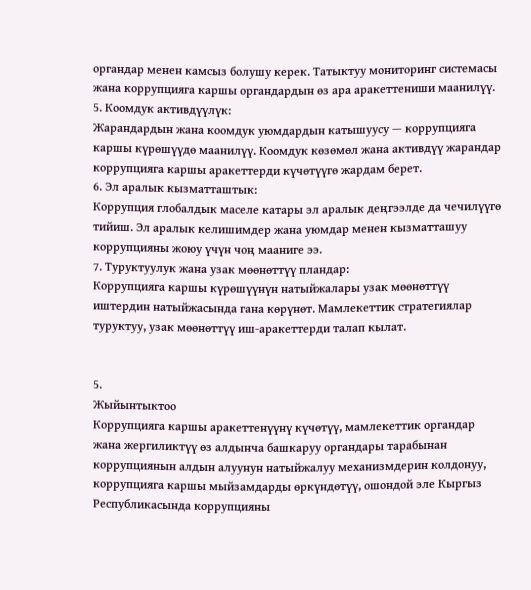органдар менен камсыз болушу керек. Татыктуу мониторинг системасы жана коррупцияга каршы органдардын өз ара аракеттениши маанилүү.
5. Коомдук активдүүлүк:
Жарандардын жана коомдук уюмдардын катышуусу — коррупцияга каршы күрөшүүдө маанилүү. Коомдук көзөмөл жана активдүү жарандар коррупцияга каршы аракеттерди күчөтүүгө жардам берет.
6. Эл аралык кызматташтык:
Коррупция глобалдык маселе катары эл аралык деңгээлде да чечилүүгө тийиш. Эл аралык келишимдер жана уюмдар менен кызматташуу коррупцияны жоюу үчүн чоң мааниге ээ.
7. Туруктуулук жана узак мөөнөттүү пландар:
Коррупцияга каршы күрөшүүнүн натыйжалары узак мөөнөттүү иштердин натыйжасында гана көрүнөт. Мамлекеттик стратегиялар туруктуу, узак мөөнөттүү иш-аракеттерди талап кылат.


5.
Жыйынтыктоо
Коррупцияга каршы аракеттенүүнү күчөтүү, мамлекеттик органдар жана жергиликтүү өз алдынча башкаруу органдары тарабынан коррупциянын алдын алуунун натыйжалуу механизмдерин колдонуу, коррупцияга каршы мыйзамдарды өркүндөтүү, ошондой эле Кыргыз Республикасында коррупцияны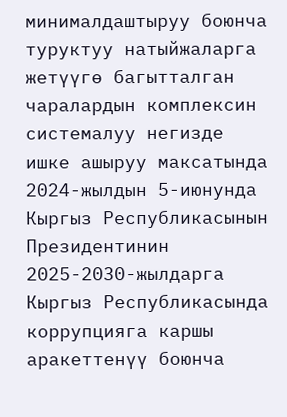минималдаштыруу боюнча туруктуу натыйжаларга жетүүгө багытталган чаралардын комплексин системалуу негизде ишке ашыруу максатында 2024-жылдын 5-июнунда Кыргыз Республикасынын Президентинин 2025-2030-жылдарга Кыргыз Республикасында коррупцияга каршы аракеттенүү боюнча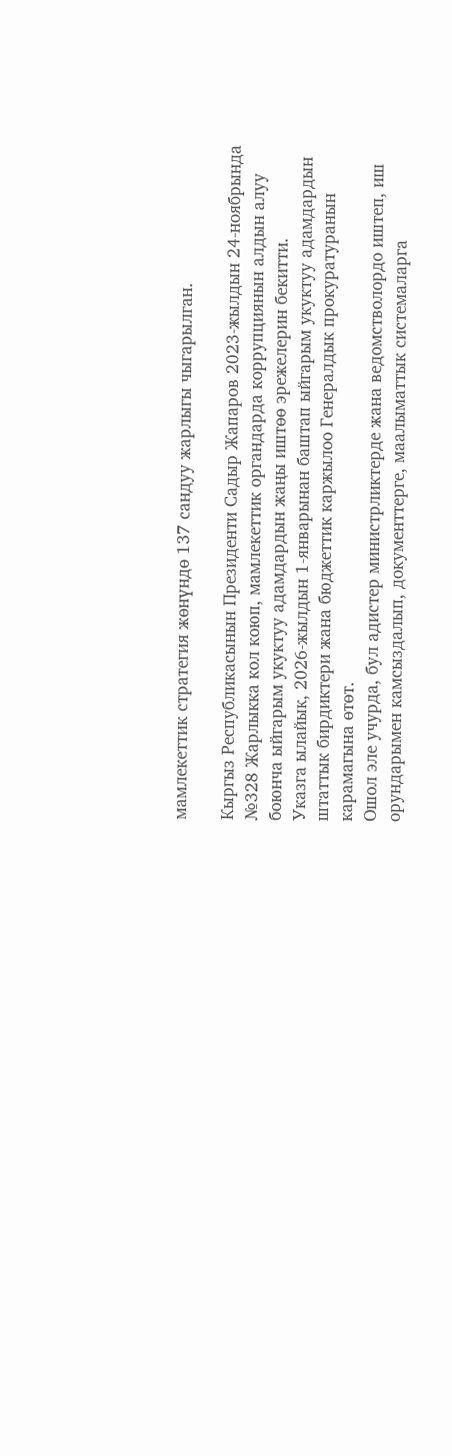мамлекеттик стратегия жөнүндө 137 сандуу жарлыгы чыгарылган.

Кыргыз Республикасынын Президенти Садыр Жапаров 2023-жылдын 24-ноябрында №328 Жарлыкка кол коюп, мамлекеттик органдарда коррупциянын алдын алуу боюнча ыйгарым укуктуу адамдардын жаңы иштөө эрежелерин бекитти.
Указга ылайык, 2026-жылдын 1-январынан баштап ыйгарым укуктуу адамдардын штаттык бирдиктери жана бюджеттик каржылоо Генералдык прокуратуранын карамагына өтөт.
Ошол эле учурда, бул адистер министрликтерде жана ведомстволордо иштеп, иш орундарымен камсыздалып, документтерге, маалыматтык системаларга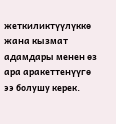жеткиликтүүлүккө жана кызмат адамдары менен өз ара аракеттенүүгө ээ болушу керек.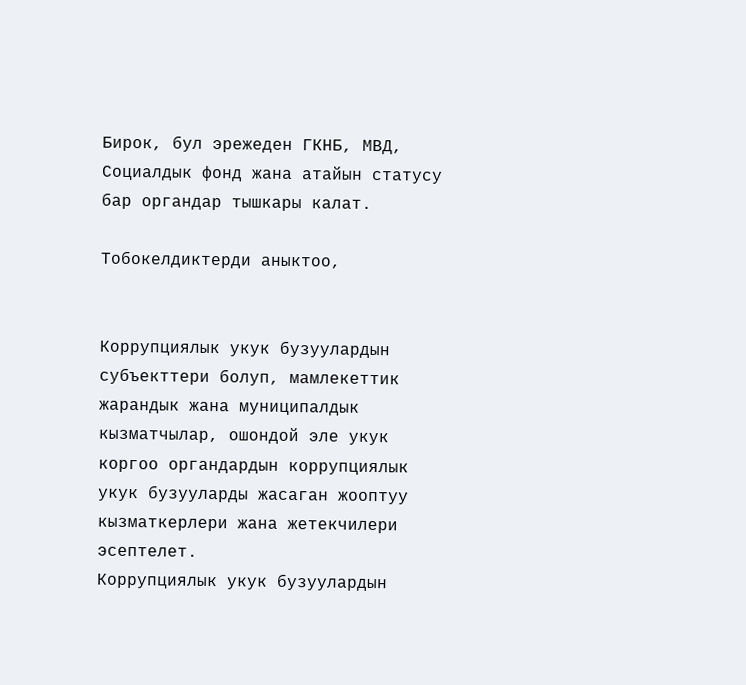Бирок, бул эрежеден ГКНБ, МВД, Социалдык фонд жана атайын статусу бар органдар тышкары калат.

Тобокелдиктерди аныктоо,


Коррупциялык укук бузуулардын субъекттери болуп, мамлекеттик жарандык жана муниципалдык кызматчылар, ошондой эле укук коргоо органдардын коррупциялык укук бузууларды жасаган жооптуу кызматкерлери жана жетекчилери эсептелет.
Коррупциялык укук бузуулардын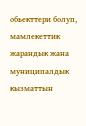обьекттери болуп, мамлекеттик жарандык жана муниципалдык кызматтын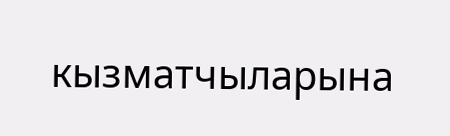кызматчыларына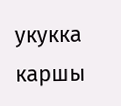укукка каршы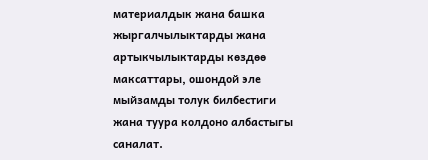материалдык жана башка жыргалчылыктарды жана артыкчылыктарды көздөө максаттары, ошондой эле мыйзамды толук билбестиги жана туура колдоно албастыгы саналат.